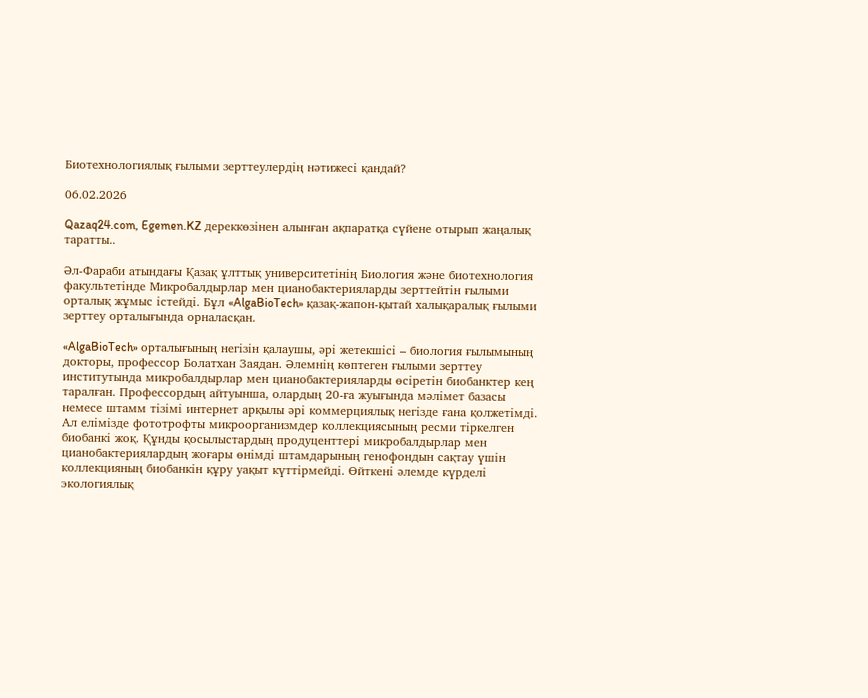Биотехнологиялық ғылыми зерттеулердің нәтижесі қандай?

06.02.2026

Qazaq24.com, Egemen.KZ дереккөзінен алынған ақпаратқа сүйене отырып жаңалық таратты..

Әл-Фараби атындағы Қазақ ұлттық университетінің Биология және биотехнология факультетінде Микробалдырлар мен цианобактерияларды зерттейтін ғылыми орталық жұмыс істейді. Бұл «AlgaBioTech» қазақ-жапон-қытай халықаралық ғылыми зерттеу орталығында орналасқан.

«AlgaBioTech» орталығының негізін қалаушы, әрі жетекшісі – биология ғылымының докторы, профессор Болатхан Заядан. Әлемнің көптеген ғылыми зерттеу институтында микробалдырлар мен цианобактерияларды өсіретін биобанктер кең таралған. Профессордың айтуынша, олардың 20-ға жуығында мәлімет базасы немесе штамм тізімі интернет арқылы әрі коммерциялық негізде ғана қолжетімді. Ал елімізде фототрофты микроорганизмдер коллекциясының ресми тіркелген биобанкі жоқ. Құнды қосылыстардың продуценттері микробалдырлар мен цианобактериялардың жоғары өнімді штамдарының генофондын сақтау үшін коллекцияның биобанкін құру уақыт күттірмейді. Өйткені әлемде күрделі экологиялық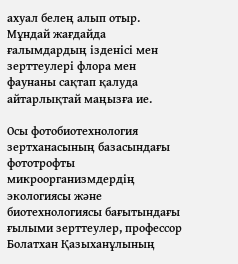ахуал белең алып отыр. Мұндай жағдайда ғалымдардың ізденісі мен зерттеулері флора мен фаунаны сақтап қалуда айтарлықтай маңызға ие.

Осы фотобиотехнология зертханасының базасындағы фототрофты микроорганизмдердің экологиясы және биотехнологиясы бағытындағы ғылыми зерттеулер, профессор Болатхан Қазыханұлының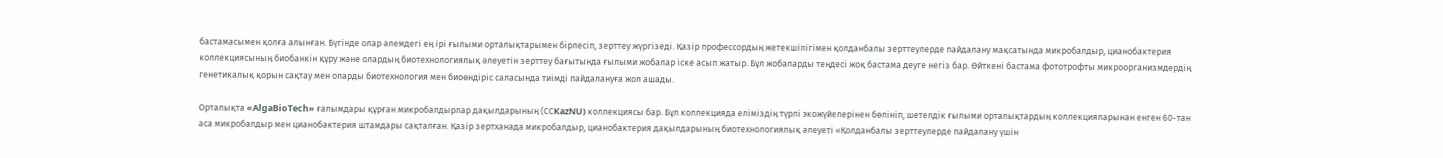бастамасымен қолға алынған. Бүгінде олар әлемдегі ең ірі ғылыми орталықтарымен бірлесіп, зерттеу жүргізеді. Қазір профессордың жетекшілігімен қолданбалы зерттеулерде пайдалану мақсатында микробалдыр, цианобактерия коллекциясының биобанкін құру және олардың биотехнологиялық әлеуетін зерттеу бағытында ғылыми жобалар іске асып жатыр. Бұл жобаларды теңдесі жоқ бастама деуге негіз бар. Өйткені бастама фототрофты микроорганизмдердің генетикалық қорын сақтау мен оларды биотехнология мен биоөндіріс саласында тиімді пайдалануға жол ашады.

Орталықта «AlgaBioTech» ғалымдары құрған микробалдырлар дақылдарының (ССKazNU) коллекциясы бар. Бұл коллекцияда еліміздің түрлі экожүйелерінен бөлініп, шетелдік ғылыми орталықтардың коллекцияларынан енген 60-тан аса микробалдыр мен цианобактерия штамдары сақталған. Қазір зертханада микробалдыр, цианобактерия дақылдарының биотехнологиялық әлеуеті «Қолданбалы зерттеулерде пайдалану үшін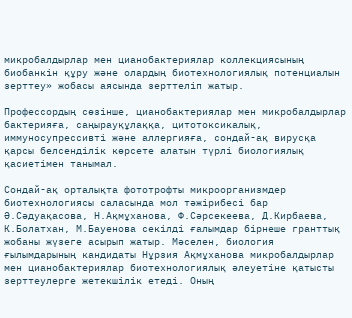микробалдырлар мен цианобактериялар коллекциясының биобанкін құру және олардың биотехнологиялық потенциалын зерттеу» жобасы аясында зерттеліп жатыр.

Профессордың сөзінше, цианобактериялар мен микробалдырлар бактерияға, саңырауқұлаққа, цитотоксикалық, иммуносупрессивті және аллергияға, сондай-ақ вирусқа қарсы белсенділік көрсете алатын түрлі биологиялық қасиетімен танымал.

Сондай-ақ орталықта фототрофты микроорганизмдер биотехнологиясы саласында мол тәжірибесі бар Ә.Сәдуақасова, Н.Ақмұханова, Ф.Сәрсекеева, Д.Кирбаева, К.Болатхан, М.Бауенова секілді ғалымдар бірнеше гранттық жобаны жүзеге асырып жатыр. Мәселен, биология ғылымдарының кандидаты Нұрзия Ақмұханова микробалдырлар мен цианобактериялар биотехнологиялық әлеуетіне қатысты зерттеулерге жетекшілік етеді. Оның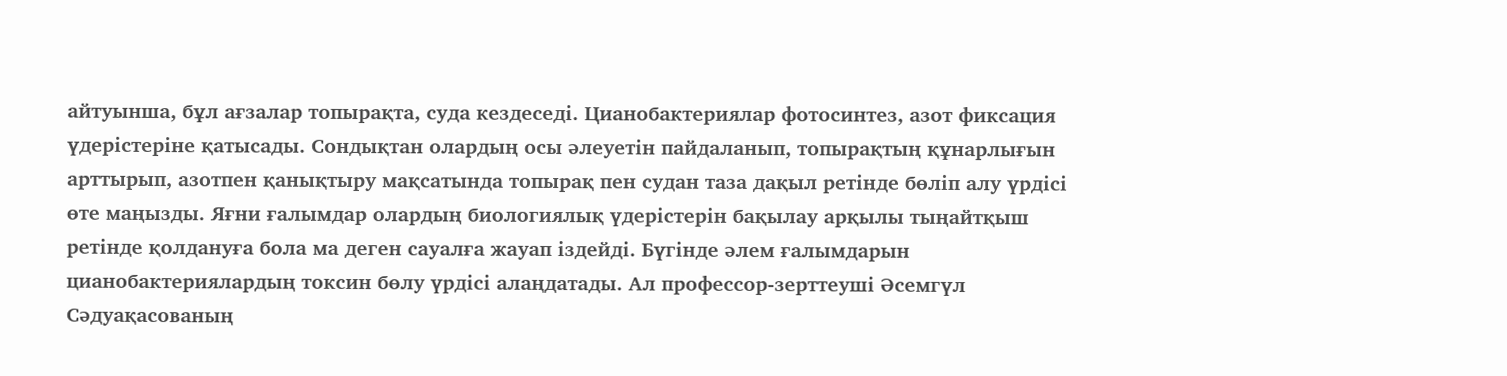айтуынша, бұл ағзалар топырақта, суда кездеседі. Цианобактериялар фотосинтез, азот фиксация үдерістеріне қатысады. Сондықтан олардың осы әлеуетін пайдаланып, топырақтың құнарлығын арттырып, азотпен қанықтыру мақсатында топырақ пен судан таза дақыл ретінде бөліп алу үрдісі өте маңызды. Яғни ғалымдар олардың биологиялық үдерістерін бақылау арқылы тыңайтқыш ретінде қолдануға бола ма деген сауалға жауап іздейді. Бүгінде әлем ғалымдарын цианобактериялардың токсин бөлу үрдісі алаңдатады. Ал профессор-зерттеуші Әсемгүл Сәдуақасованың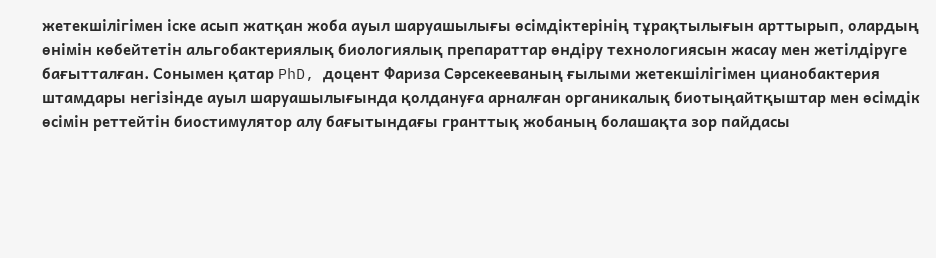жетекшілігімен іске асып жатқан жоба ауыл шаруашылығы өсімдіктерінің тұрақтылығын арттырып, олардың өнімін көбейтетін альгобактериялық биологиялық препараттар өндіру технологиясын жасау мен жетілдіруге бағытталған. Сонымен қатар PhD, доцент Фариза Сәрсекееваның ғылыми жетекшілігімен цианобактерия штамдары негізінде ауыл шаруашылығында қолдануға арналған органикалық биотыңайтқыштар мен өсімдік өсімін реттейтін биостимулятор алу бағытындағы гранттық жобаның болашақта зор пайдасы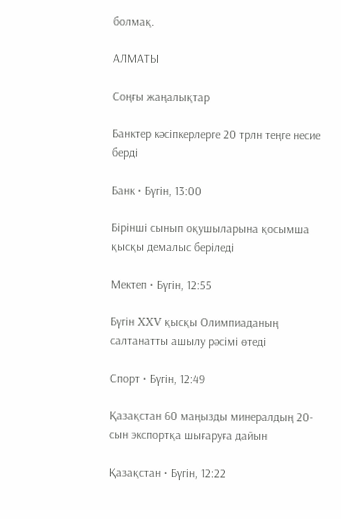болмақ.

АЛМАТЫ

Соңғы жаңалықтар

Банктер кәсіпкерлерге 20 трлн теңге несие берді

Банк • Бүгін, 13:00

Бірінші сынып оқушыларына қосымша қысқы демалыс беріледі

Мектеп • Бүгін, 12:55

Бүгін XXV қысқы Олимпиаданың салтанатты ашылу рәсімі өтеді

Спорт • Бүгін, 12:49

Қазақстан 60 маңызды минералдың 20-сын экспортқа шығаруға дайын

Қазақстан • Бүгін, 12:22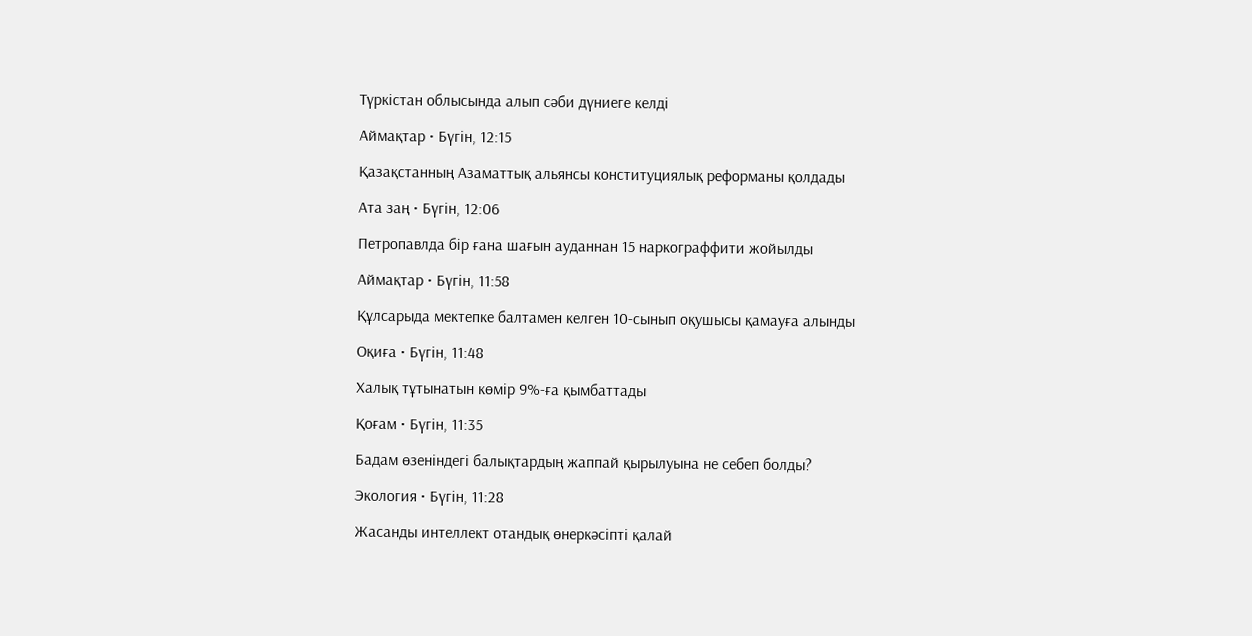Түркістан облысында алып сәби дүниеге келді

Аймақтар • Бүгін, 12:15

Қазақстанның Азаматтық альянсы конституциялық реформаны қолдады

Ата заң • Бүгін, 12:06

Петропавлда бір ғана шағын ауданнан 15 наркограффити жойылды

Аймақтар • Бүгін, 11:58

Құлсарыда мектепке балтамен келген 10-сынып оқушысы қамауға алынды

Оқиға • Бүгін, 11:48

Халық тұтынатын көмір 9%-ға қымбаттады

Қоғам • Бүгін, 11:35

Бадам өзеніндегі балықтардың жаппай қырылуына не себеп болды?

Экология • Бүгін, 11:28

Жасанды интеллект отандық өнеркәсіпті қалай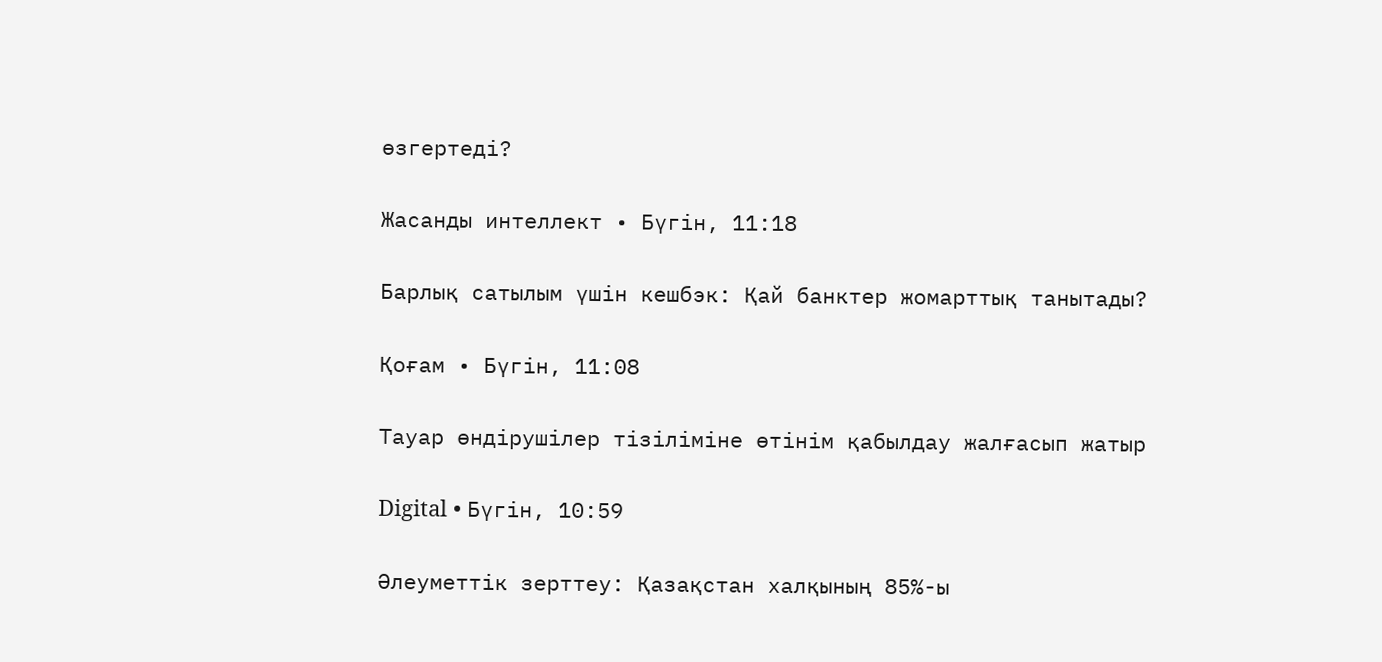өзгертеді?

Жасанды интеллект • Бүгін, 11:18

Барлық сатылым үшін кешбэк: Қай банктер жомарттық танытады?

Қоғам • Бүгін, 11:08

Тауар өндірушілер тізіліміне өтінім қабылдау жалғасып жатыр

Digital • Бүгін, 10:59

Әлеуметтік зерттеу: Қазақстан халқының 85%-ы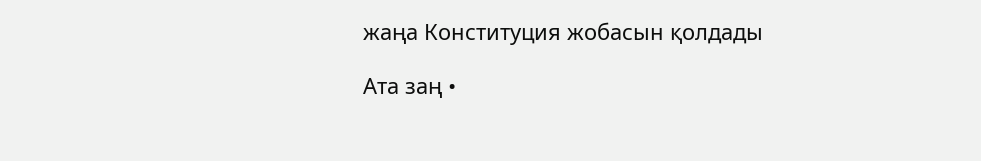жаңа Конституция жобасын қолдады

Ата заң •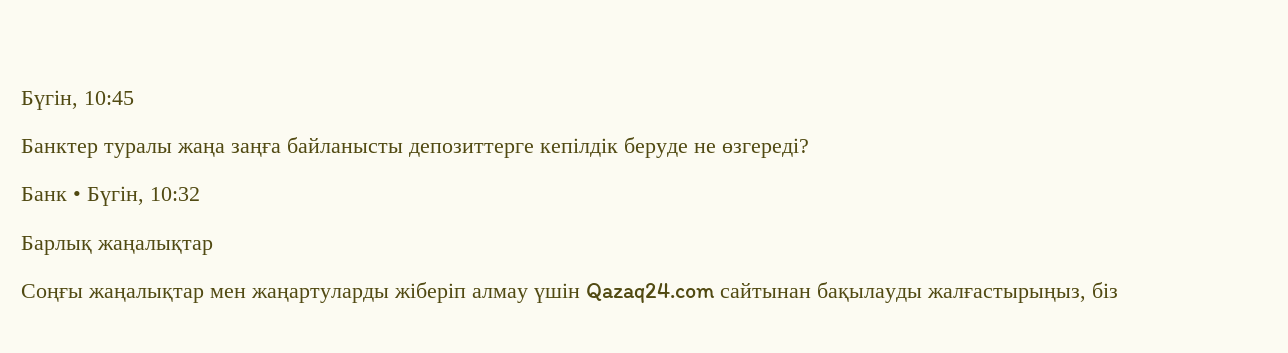Бүгін, 10:45

Банктер туралы жаңа заңға байланысты депозиттерге кепілдік беруде не өзгереді?

Банк • Бүгін, 10:32

Барлық жаңалықтар

Соңғы жаңалықтар мен жаңартуларды жіберіп алмау үшін Qazaq24.com сайтынан бақылауды жалғастырыңыз, біз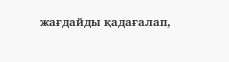жағдайды қадағалап,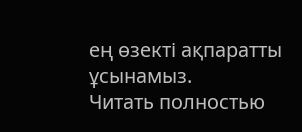ең өзекті ақпаратты ұсынамыз.
Читать полностью